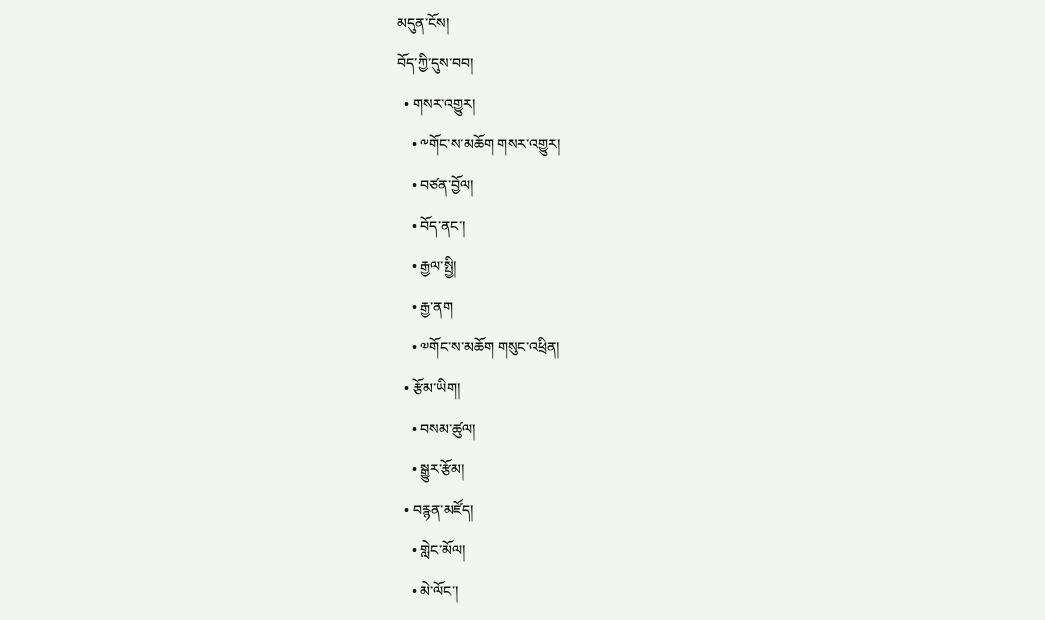མདུན་ངོས།
བོད་ཀྱི་དུས་བབ།
  • གསར་འགྱུར།
    • ༸གོང་ས་མཆོག གསར་འགྱུར།
    • བཙན་བྱོལ།
    • བོད་ནང་།
    • རྒྱལ་སྤྱི།
    • རྒྱ་ནག
    • ༧གོང་ས་མཆོག གསུང་འཕྲིན།
  • རྩོམ་ཡིག།
    • བསམ་ཚུལ།
    • སྒྱུར་རྩོམ།
  • བརྙན་མཛོད།
    • གླེང་མོལ།
    • མེ་ལོང་།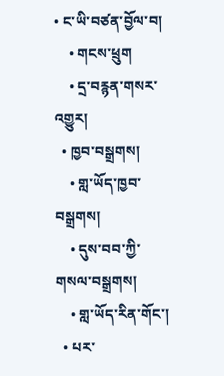• ང་ཡི་བཙན་བྱོལ་བ།
    • གངས་ཕྲུག
    • དྲ་བརྙན་གསར་འགྱུར།
  • ཁྱབ་བསྒྲགས།
    • གླ་ཡོད་ཁྱབ་བསྒྲགས།
    • དུས་བབ་ཀྱི་གསལ་བསྒྲགས།
    • གླ་ཡོད་རིན་གོང་།
  • པར་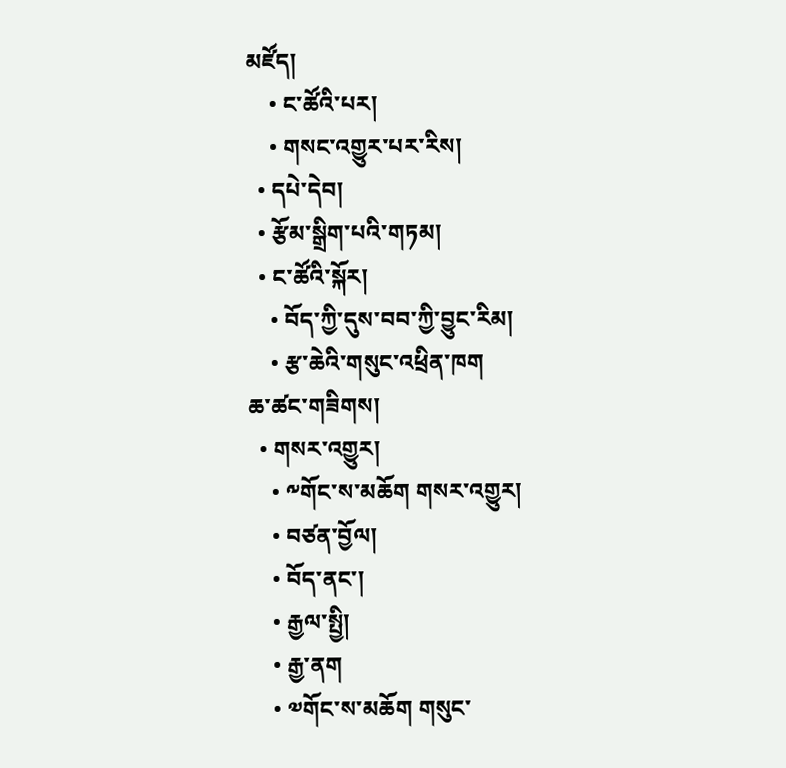མཛོད།
    • ང་ཚོའི་པར།
    • གསང་འགྱུར་པར་རིས།
  • དཔེ་དེབ།
  • རྩོམ་སྒྲིག་པའི་གཏམ།
  • ང་ཚོའི་སྐོར།
    • བོད་ཀྱི་དུས་བབ་ཀྱི་བྱུང་རིམ།
    • རྩ་ཆེའི་གསུང་འཕྲིན་ཁག
ཆ་ཚང་གཟིགས།
  • གསར་འགྱུར།
    • ༸གོང་ས་མཆོག གསར་འགྱུར།
    • བཙན་བྱོལ།
    • བོད་ནང་།
    • རྒྱལ་སྤྱི།
    • རྒྱ་ནག
    • ༧གོང་ས་མཆོག གསུང་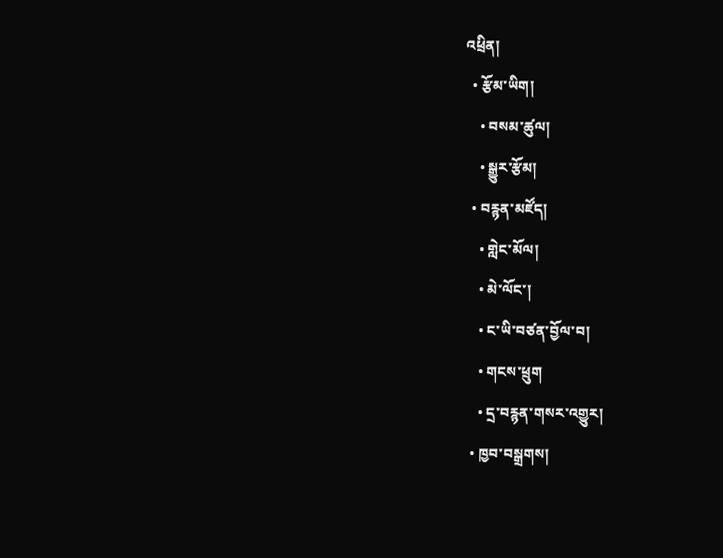འཕྲིན།
  • རྩོམ་ཡིག།
    • བསམ་ཚུལ།
    • སྒྱུར་རྩོམ།
  • བརྙན་མཛོད།
    • གླེང་མོལ།
    • མེ་ལོང་།
    • ང་ཡི་བཙན་བྱོལ་བ།
    • གངས་ཕྲུག
    • དྲ་བརྙན་གསར་འགྱུར།
  • ཁྱབ་བསྒྲགས།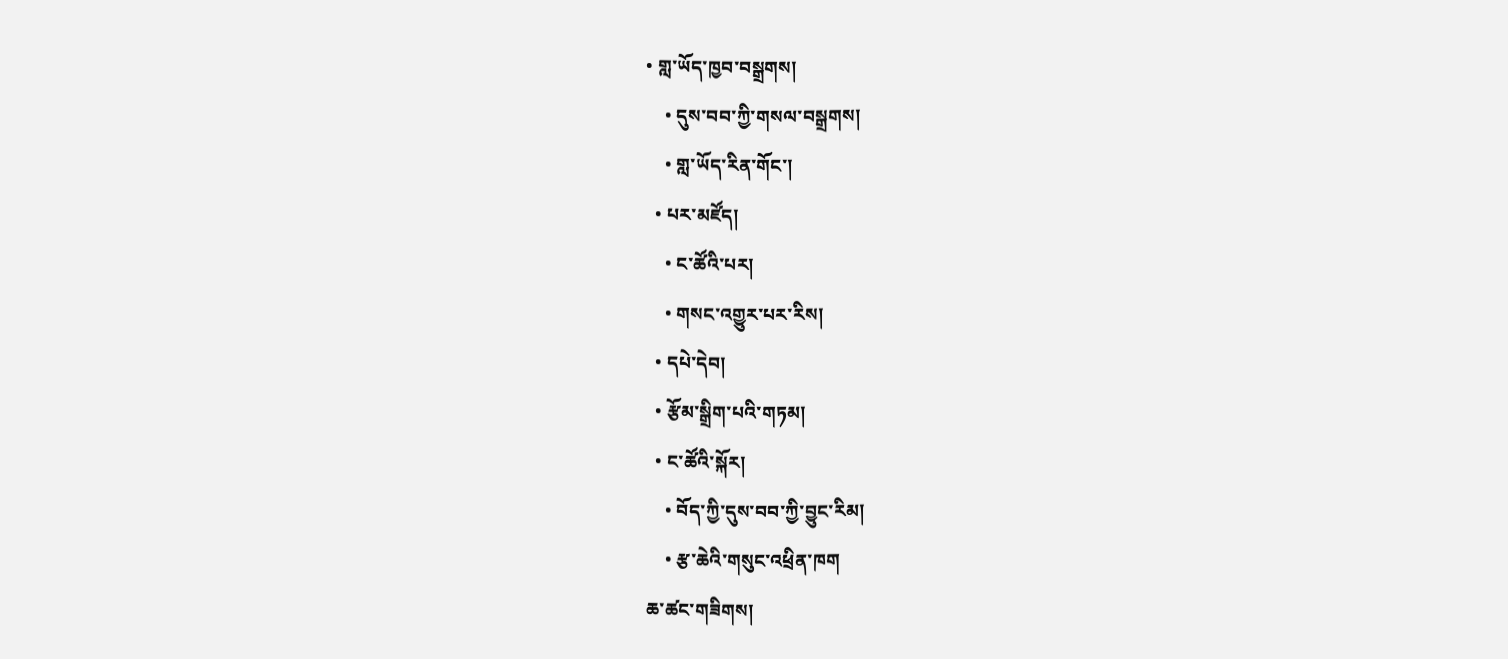• གླ་ཡོད་ཁྱབ་བསྒྲགས།
    • དུས་བབ་ཀྱི་གསལ་བསྒྲགས།
    • གླ་ཡོད་རིན་གོང་།
  • པར་མཛོད།
    • ང་ཚོའི་པར།
    • གསང་འགྱུར་པར་རིས།
  • དཔེ་དེབ།
  • རྩོམ་སྒྲིག་པའི་གཏམ།
  • ང་ཚོའི་སྐོར།
    • བོད་ཀྱི་དུས་བབ་ཀྱི་བྱུང་རིམ།
    • རྩ་ཆེའི་གསུང་འཕྲིན་ཁག
ཆ་ཚང་གཟིགས།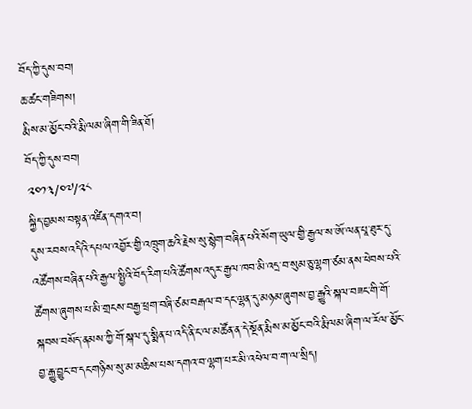བོད་ཀྱི་དུས་བབ།
ཆ་ཚང་གཟིགས།
རྨིས་མ་མྱོང་བའི་རྨི་ལམ་ཞིག་གི་ཟིན་ཐོ།
བོད་ཀྱི་དུས་བབ།
༢༠༡༣/༠༧/༢༨
སྐྱིད་བྱམས་བསྟན་འཛིན་དགའ་བ།
དུས་རབས་འདིའི་དཔལ་འབྱོར་གྱི་འཁྲུག་ཆའི་རྗེས་སུ་སྙེག་བཞིན་པའི་སོག་ཡུལ་གྱི་རྒྱལ་ས་ཨོ་ལན་པཱ་ཐུར་དུ་འཚོགས་བཞིན་པའི་རྒྱལ་སྤྱིའི་བོད་རིག་པའི་ཚོགས་འདུར་རྒྱལ་ཁབ་མི་འདྲ་བ་སུམ་ཅུ་ལྷག་ཙམ་ནས་ཕེབས་པའི་ཚོགས་ཞུགས་པ་མི་གྲངས་བརྒྱ་ཕྲག་བཞི་ཙམ་བརྒལ་བ་དང་ལྷན་དུ་མཉམ་ཞུགས་བྱ་རྒྱུའི་སྐལ་བཟང་གི་གོ་སྐབས་བསོད་ནམས་ཀྱི་གོ་སྐལ་དུ་སྨིན་པ་འདི་ནི་ང་ལ་མཚོན་ན་དེ་སྔོན་རྨིས་མ་མྱོང་བའི་རྨི་ལམ་ཞིག་ལ་རོལ་མྱོང་བྱ་རྒྱུ་བྱུང་བ་དང་གཉིས་སུ་མ་མཆིས་པས་དགའ་བ་ལྷག་པར་མི་འཕེལ་བ་ག་ལ་སྲིད།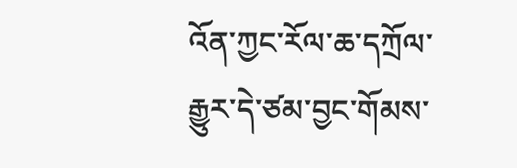འོན་ཀྱང་རོལ་ཆ་དཀྲོལ་རྒྱུར་དེ་ཙམ་བྱང་གོམས་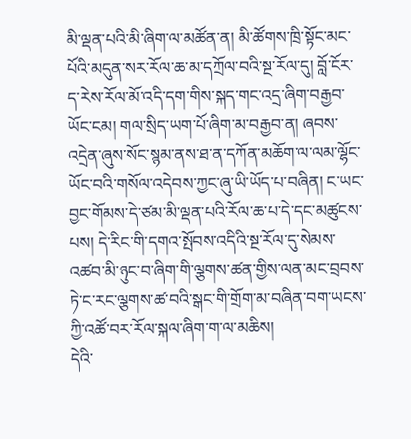མི་ལྡན་པའི་མི་ཞིག་ལ་མཚོན་ན། མི་ཚོགས་ཁྲི་སྟོང་མང་པོའི་མདུན་སར་རོལ་ཆ་མ་དཀྲོལ་བའི་སྔ་རོལ་དུ། བློ་ངོར་ད་རེས་རོལ་མོ་འདི་དག་གིས་སྐད་གང་འདྲ་ཞིག་བརྒྱབ་ཡོང་ངམ། གལ་སྲིད་ཡག་པོ་ཞིག་མ་བརྒྱབ་ན། ཞབས་འདྲེན་ཞུས་སོང་སྙམ་ནས་ཐ་ན་དཀོན་མཆོག་ལ་ལམ་ལྷོང་ཡོང་བའི་གསོལ་འདེབས་ཀྱང་ཞུ་ཡི་ཡོད་པ་བཞིན། ང་ཡང་བྱང་གོམས་དེ་ཙམ་མི་ལྡན་པའི་རོལ་ཆ་པ་དེ་དང་མཚུངས་པས། དེ་རིང་གི་དགའ་སྤོབས་འདིའི་སྔ་རོལ་དུ་སེམས་འཚབ་མི་ཉུང་བ་ཞིག་གི་ལྕགས་ཚན་གྱིས་ལན་མང་བྲབས་ཏེ་ང་རང་ལྕགས་ཚ་བའི་སྒང་གི་གྲོག་མ་བཞིན་བག་ཡངས་ཀྱི་འཚོ་བར་རོལ་སྐལ་ཞིག་ག་ལ་མཆིས།
དེའི་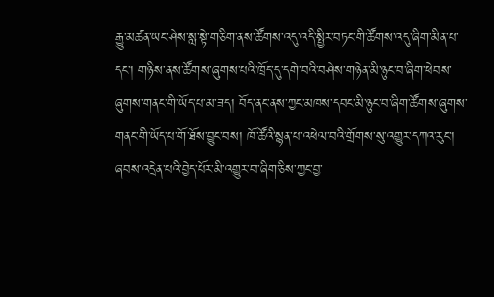རྒྱུ་མཚན་ཡང་ཤེས་སླ་སྟེ་གཅིག་ནས་ཚོགས་འདུ་འདི་སྤྱིར་བཏང་གི་ཚོགས་འདུ་ཞིག་མིན་པ་དང་། གཉིས་ནས་ཚོགས་ཞུགས་པའི་ཁྲོད་དུ་དགེ་བའི་བཤེས་གཉེན་མི་ཉུང་བ་ཞིག་ཕེབས་ཞུགས་གནང་གི་ཡོད་པ་མ་ཟད། བོད་ནང་ནས་ཀྱང་མཁས་དབང་མི་ཉུང་བ་ཞིག་ཚོགས་ཞུགས་གནང་གི་ཡོད་པ་གོ་ཐོས་བྱུང་བས། ཁོ་ཚོའི་སྙན་པ་འཕེལ་བའི་གྲོགས་སུ་འགྱུར་དཀའ་རུང་། ཞབས་འདྲེན་པའི་བྱེད་པོར་མི་འགྱུར་བ་ཞིག་ཅིས་ཀྱང་བྱ་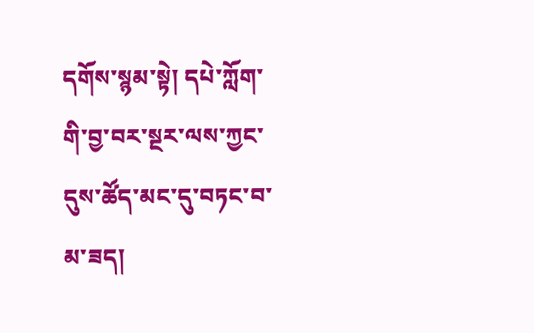དགོས་སྙམ་སྟེ། དཔེ་ཀློག་གི་བྱ་བར་སྔར་ལས་ཀྱང་དུས་ཚོད་མང་དུ་བཏང་བ་མ་ཟད།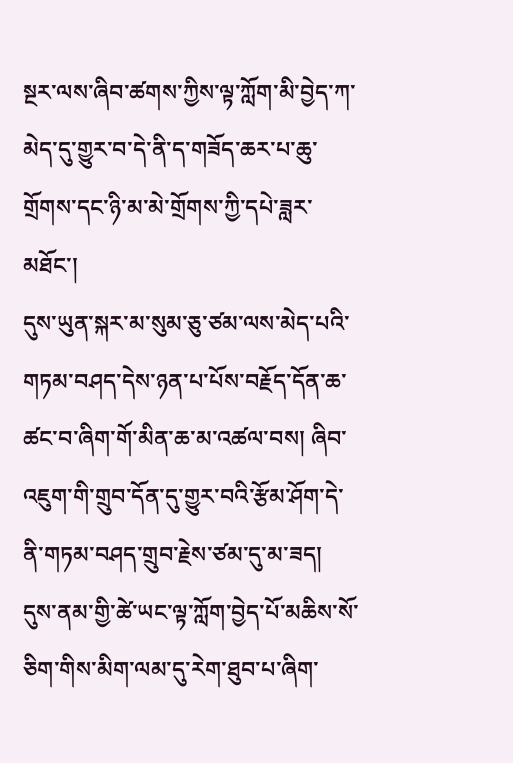སྔར་ལས་ཞིབ་ཚགས་ཀྱིས་ལྟ་ཀློག་མི་བྱེད་ཀ་མེད་དུ་གྱུར་བ་དེ་ནི་ད་གཟོད་ཆར་པ་ཆུ་གྲོགས་དང་ཉི་མ་མེ་གྲོགས་ཀྱི་དཔེ་ཟླར་མཐོང་།
དུས་ཡུན་སྐར་མ་སུམ་ཅུ་ཙམ་ལས་མེད་པའི་གཏམ་བཤད་དེས་ཉན་པ་པོས་བརྗོད་དོན་ཆ་ཚང་བ་ཞིག་གོ་མིན་ཆ་མ་འཚལ་བས། ཞིབ་འཇུག་གི་གྲུབ་དོན་དུ་གྱུར་བའི་རྩོམ་ཤོག་དེ་ནི་གཏམ་བཤད་གྲུབ་རྗེས་ཙམ་དུ་མ་ཟད། དུས་ནམ་གྱི་ཚེ་ཡང་ལྟ་ཀློག་བྱེད་པོ་མཆིས་སོ་ཅིག་གིས་མིག་ལམ་དུ་རེག་ཐུབ་པ་ཞིག་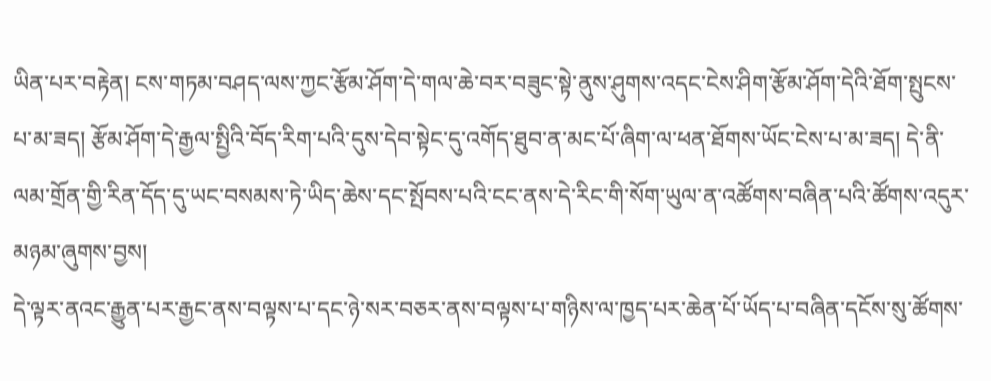ཡིན་པར་བརྟེན། ངས་གཏམ་བཤད་ལས་ཀྱང་རྩོམ་ཤོག་དེ་གལ་ཆེ་བར་བཟུང་སྟེ་ནུས་ཤུགས་འདང་ངེས་ཤིག་རྩོམ་ཤོག་དེའི་ཐོག་སྤུངས་པ་མ་ཟད། རྩོམ་ཤོག་དེ་རྒྱལ་སྤྱིའི་བོད་རིག་པའི་དུས་དེབ་སྟེང་དུ་འགོད་ཐུབ་ན་མང་པོ་ཞིག་ལ་ཕན་ཐོགས་ཡོང་ངེས་པ་མ་ཟད། དེ་ནི་ལམ་གྲོན་གྱི་རིན་དོད་དུ་ཡང་བསམས་ཏེ་ཡིད་ཆེས་དང་སྤོབས་པའི་ངང་ནས་དེ་རིང་གི་སོག་ཡུལ་ན་འཚོགས་བཞིན་པའི་ཚོགས་འདུར་མཉམ་ཞུགས་བྱས།
དེ་ལྟར་ནའང་རྒྱུན་པར་རྒྱང་ནས་བལྟས་པ་དང་ཉེ་སར་བཅར་ནས་བལྟས་པ་གཉིས་ལ་ཁྱད་པར་ཆེན་པོ་ཡོད་པ་བཞིན་དངོས་སུ་ཚོགས་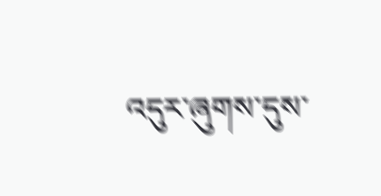འདུར་ཞུགས་དུས་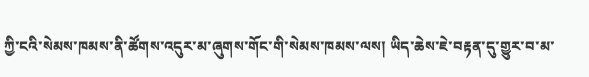ཀྱི་ངའི་སེམས་ཁམས་ནི་ཚོགས་འདུར་མ་ཞུགས་གོང་གི་སེམས་ཁམས་ལས། ཡིད་ཆེས་ཇེ་བརྟན་དུ་གྱུར་བ་མ་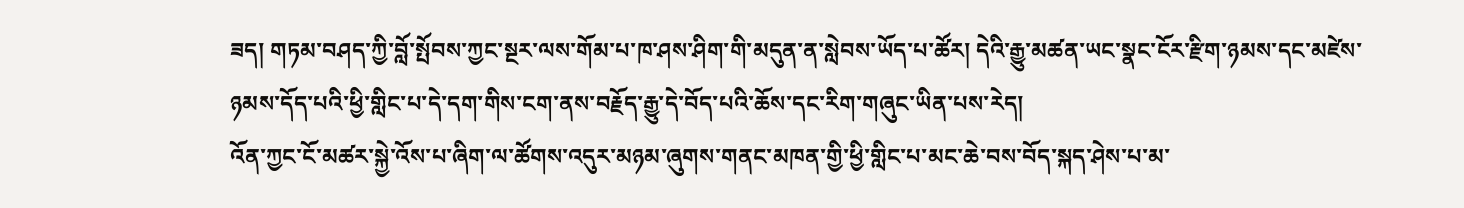ཟད། གཏམ་བཤད་ཀྱི་བློ་སྤོབས་ཀྱང་སྔར་ལས་གོམ་པ་ཁ་ཤས་ཤིག་གི་མདུན་ན་སླེབས་ཡོད་པ་ཚོར། དེའི་རྒྱུ་མཚན་ཡང་སྣང་ངོར་རྫིག་ཉམས་དང་མཛེས་ཉམས་དོད་པའི་ཕྱི་གླིང་པ་དེ་དག་གིས་ངག་ནས་བརྗོད་རྒྱུ་དེ་བོད་པའི་ཆོས་དང་རིག་གཞུང་ཡིན་པས་རེད།
འོན་ཀྱང་ངོ་མཚར་སྐྱེ་འོས་པ་ཞིག་ལ་ཚོགས་འདུར་མཉམ་ཞུགས་གནང་མཁན་གྱི་ཕྱི་གླིང་པ་མང་ཆེ་བས་བོད་སྐད་ཤེས་པ་མ་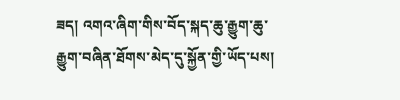ཟད། འགའ་ཞིག་གིས་བོད་སྐད་ཆུ་རྒྱུག་ཆུ་རྒྱུག་བཞིན་ཐོགས་མེད་དུ་སྐྱོན་གྱི་ཡོད་པས།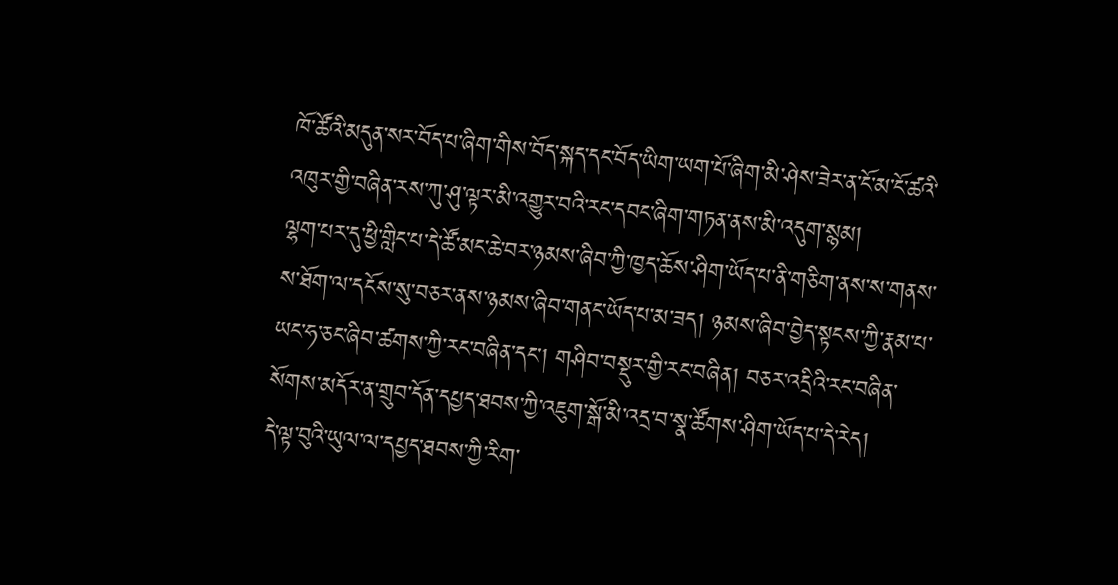ཁོ་ཚོའི་མདུན་སར་བོད་པ་ཞིག་གིས་བོད་སྐད་དང་བོད་ཡིག་ཡག་པོ་ཞིག་མི་ཤེས་ཟེར་ན་ངོ་མ་ངོ་ཚའི་འཁུར་གྱི་བཞིན་རས་ཀུ་ཤུ་ལྟར་མི་འགྱུར་བའི་རང་དབང་ཞིག་གཏན་ནས་མི་འདུག་སྙམ།
ལྷག་པར་དུ་ཕྱི་གླིང་པ་དེ་ཚོ་མང་ཆེ་བར་ཉམས་ཞིབ་ཀྱི་ཁྱད་ཆོས་ཤིག་ཡོད་པ་ནི་གཅིག་ནས་ས་གནས་ས་ཐོག་ལ་དངོས་སུ་བཅར་ནས་ཉམས་ཞིབ་གནང་ཡོད་པ་མ་ཟད། ཉམས་ཞིབ་བྱེད་སྟངས་ཀྱི་རྣམ་པ་ཡང་ཧ་ཅང་ཞིབ་ཚགས་ཀྱི་རང་བཞིན་དང་། གཤིབ་བསྡུར་གྱི་རང་བཞིན། བཅར་འདྲིའི་རང་བཞིན་སོགས་མདོར་ན་གྲུབ་དོན་དཔྱད་ཐབས་ཀྱི་འཇུག་སྒོ་མི་འདྲ་བ་སྣ་ཚོགས་ཤིག་ཡོད་པ་དེ་རེད།
དེ་ལྟ་བུའི་ཡུལ་ལ་དཔྱད་ཐབས་ཀྱི་རིག་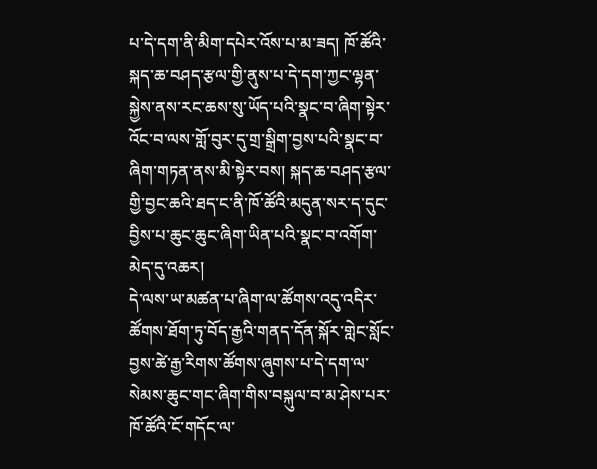པ་དེ་དག་ནི་མིག་དཔེར་འོས་པ་མ་ཟད། ཁོ་ཚོའི་སྐད་ཆ་བཤད་རྩལ་གྱི་ནུས་པ་དེ་དག་ཀྱང་ལྷན་སྐྱེས་ནས་རང་ཆས་སུ་ཡོད་པའི་སྣང་བ་ཞིག་སྟེར་འོང་བ་ལས་གློ་བུར་དུ་གྲ་སྒྲིག་བྱས་པའི་སྣང་བ་ཞིག་གཏན་ནས་མི་སྟེར་བས། སྐད་ཆ་བཤད་རྩལ་གྱི་བྱང་ཆའི་ཐད་ང་ནི་ཁོ་ཚོའི་མདུན་སར་ད་དུང་བྱིས་པ་ཆུང་ཆུང་ཞིག་ཡིན་པའི་སྣང་བ་འགོག་མེད་དུ་འཆར།
དེ་ལས་ཡ་མཚན་པ་ཞིག་ལ་ཚོགས་འདུ་འདིར་ཚོགས་ཐོག་ཏུ་བོད་རྒྱའི་གནད་དོན་སྐོར་གླེང་སློང་བྱས་ཚེ་རྒྱ་རིགས་ཚོགས་ཞུགས་པ་དེ་དག་ལ་སེམས་ཆུང་གང་ཞིག་གིས་བསྐུལ་བ་མ་ཤེས་པར་ཁོ་ཚོའི་ངོ་གདོང་ལ་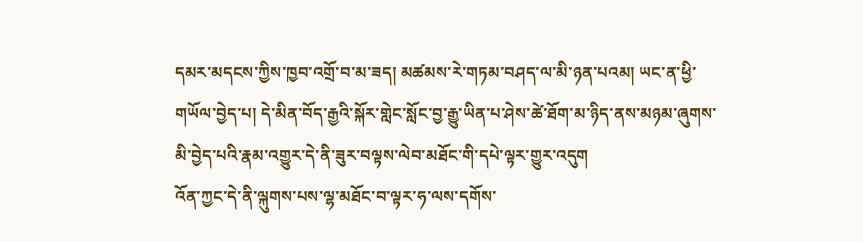དམར་མདངས་ཀྱིས་ཁྱབ་འགྲོ་བ་མ་ཟད། མཚམས་རེ་གཏམ་བཤད་ལ་མི་ཉན་པའམ། ཡང་ན་ཕྱི་གཡོལ་བྱེད་པ། དེ་མིན་བོད་རྒྱའི་སྐོར་གླེང་སློང་བྱ་རྒྱུ་ཡིན་པ་ཤེས་ཚེ་ཐོག་མ་ཉིད་ནས་མཉམ་ཞུགས་མི་བྱེད་པའི་རྣམ་འགྱུར་དེ་ནི་ཟུར་བལྟས་ལེབ་མཐོང་གི་དཔེ་ལྟར་གྱུར་འདུག
འོན་ཀྱང་དེ་ནི་ལྐུགས་པས་ལྷ་མཐོང་བ་ལྟར་ཧ་ལས་དགོས་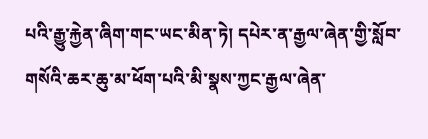པའི་རྒྱུ་རྐྱེན་ཞིག་གང་ཡང་མིན་ཏེ། དཔེར་ན་རྒྱལ་ཞེན་གྱི་སློབ་གསོའི་ཆར་ཆུ་མ་ཕོག་པའི་མི་སྣས་ཀྱང་རྒྱལ་ཞེན་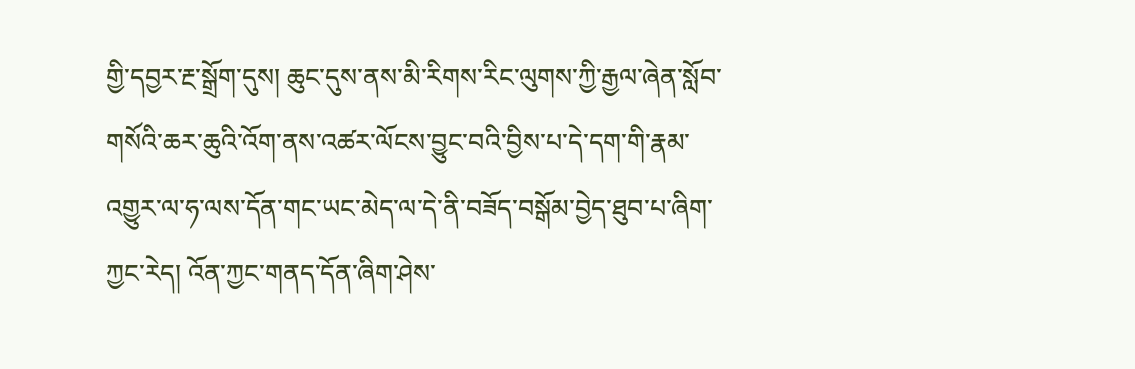གྱི་དབྱར་རྔ་སྒྲོག་དུས། ཆུང་དུས་ནས་མི་རིགས་རིང་ལུགས་ཀྱི་རྒྱལ་ཞེན་སློབ་གསོའི་ཆར་ཆུའི་འོག་ནས་འཚར་ལོངས་བྱུང་བའི་བྱིས་པ་དེ་དག་གི་རྣམ་འགྱུར་ལ་ཧ་ལས་དོན་གང་ཡང་མེད་ལ་དེ་ནི་བཟོད་བསྒོམ་བྱེད་ཐུབ་པ་ཞིག་ཀྱང་རེད། འོན་ཀྱང་གནད་དོན་ཞིག་ཤེས་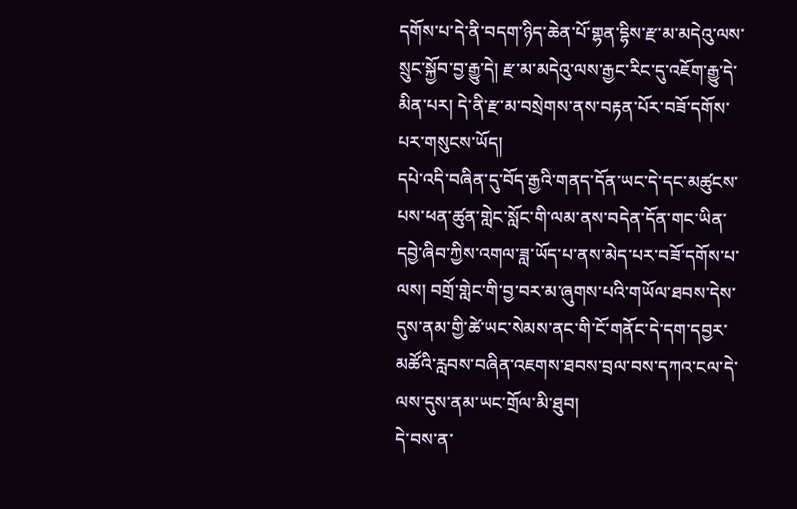དགོས་པ་དེ་ནི་བདག་ཉིད་ཆེན་པོ་གྷན་དྷིས་རྫ་མ་མདེའུ་ལས་སྲུང་སྐྱོབ་བྱ་རྒྱུ་དེ། རྫ་མ་མདེའུ་ལས་རྒྱང་རིང་དུ་འཇོག་རྒྱུ་དེ་མིན་པར། དེ་ནི་རྫ་མ་བསྲེགས་ནས་བརྟན་པོར་བཟོ་དགོས་པར་གསུངས་ཡོད།
དཔེ་འདི་བཞིན་དུ་བོད་རྒྱའི་གནད་དོན་ཡང་དེ་དང་མཚུངས་པས་ཕན་ཚུན་གླེང་སློང་གི་ལམ་ནས་བདེན་དོན་གང་ཡིན་དབྱེ་ཞིབ་ཀྱིས་འགལ་ཟླ་ཡོད་པ་ནས་མེད་པར་བཟོ་དགོས་པ་ལས། བགྲོ་གླེང་གི་བྱ་བར་མ་ཞུགས་པའི་གཡོལ་ཐབས་དེས་དུས་ནམ་གྱི་ཚེ་ཡང་སེམས་ནང་གི་ངོ་གནོང་དེ་དག་དབྱར་མཚོའི་རླབས་བཞིན་འཇགས་ཐབས་བྲལ་བས་དཀའ་ངལ་དེ་ལས་དུས་ནམ་ཡང་གྲོལ་མི་ཐུབ།
དེ་བས་ན་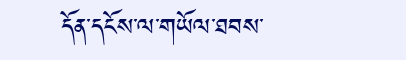དོན་དངོས་ལ་གཡོལ་ཐབས་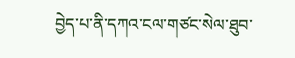བྱེད་པ་ནི་དཀའ་ངལ་གཙང་སེལ་ཐུབ་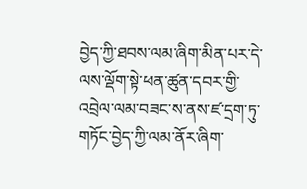བྱེད་ཀྱི་ཐབས་ལམ་ཞིག་མིན་པར་དེ་ལས་ལྡོག་སྟེ་ཕན་ཚུན་དབར་གྱི་འབྲེལ་ལམ་བཟང་ས་ནས་ཛ་དྲག་ཏུ་གཏོང་བྱེད་ཀྱི་ལམ་ནོར་ཞིག་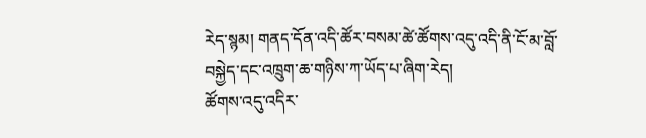རེད་སྙམ། གནད་དོན་འདི་ཚོར་བསམ་ཚེ་ཚོགས་འདུ་འདི་ནི་ངོ་མ་བློ་བསྐྱེད་དང་འཁྲུག་ཆ་གཉིས་ཀ་ཡོད་པ་ཞིག་རེད།
ཚོགས་འདུ་འདིར་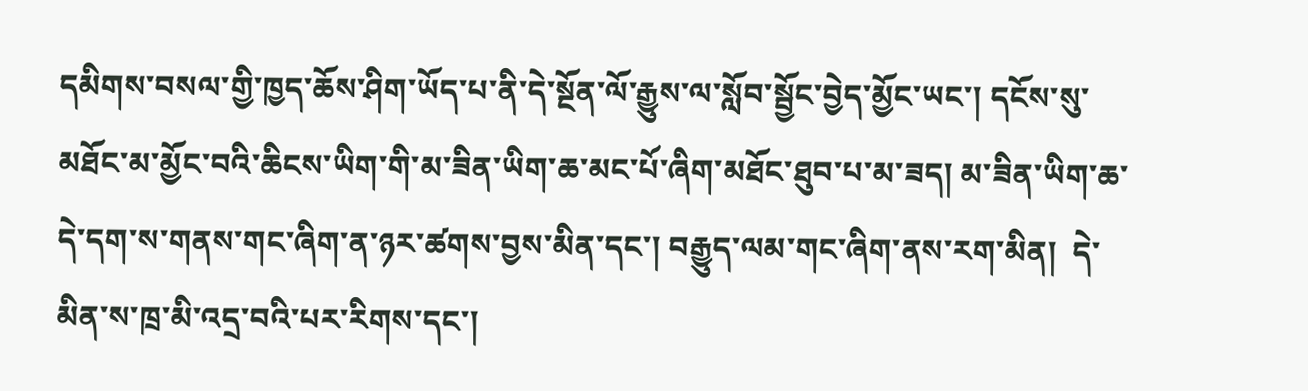དམིགས་བསལ་གྱི་ཁྱད་ཆོས་ཤིག་ཡོད་པ་ནི་དེ་སྔོན་ལོ་རྒྱུས་ལ་སློབ་སྦྱོང་བྱེད་མྱོང་ཡང་། དངོས་སུ་མཐོང་མ་མྱོང་བའི་ཆིངས་ཡིག་གི་མ་ཟིན་ཡིག་ཆ་མང་པོ་ཞིག་མཐོང་ཐུབ་པ་མ་ཟད། མ་ཟིན་ཡིག་ཆ་དེ་དག་ས་གནས་གང་ཞིག་ན་ཉར་ཚགས་བྱས་མིན་དང་། བརྒྱུད་ལམ་གང་ཞིག་ནས་རག་མིན།  དེ་མིན་ས་ཁྲ་མི་འདྲ་བའི་པར་རིགས་དང་།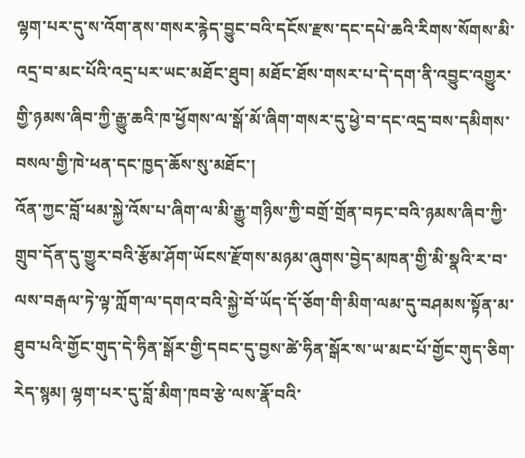ལྷག་པར་དུ་ས་འོག་ནས་གསར་རྙེད་བྱུང་བའི་དངོས་རྫས་དང་དཔེ་ཆའི་རིགས་སོགས་མི་འདྲ་བ་མང་པོའི་འདྲ་པར་ཡང་མཐོང་ཐུབ། མཐོང་ཐོས་གསར་པ་དེ་དག་ནི་འབྱུང་འགྱུར་གྱི་ཉམས་ཞིབ་ཀྱི་རྒྱུ་ཆའི་ཁ་ཕྱོགས་ལ་སྒོ་མོ་ཞིག་གསར་དུ་ཕྱེ་བ་དང་འདྲ་བས་དམིགས་བསལ་གྱི་ཁེ་ཕན་དང་ཁྱད་ཆོས་སུ་མཐོང་།
འོན་ཀྱང་བློ་ཕམ་སྐྱེ་འོས་པ་ཞིག་ལ་མི་རྒྱུ་གཉིས་ཀྱི་བགྲོ་གྲོན་བཏང་བའི་ཉམས་ཞིབ་ཀྱི་གྲུབ་དོན་དུ་གྱུར་བའི་རྩོམ་ཤོག་ཡོངས་རྫོགས་མཉམ་ཞུགས་བྱེད་མཁན་གྱི་མི་སྣའི་ར་བ་ལས་བརྒལ་ཏེ་ལྟ་ཀློག་ལ་དགའ་བའི་སྐྱེ་བོ་ཡོད་དོ་ཅོག་གི་མིག་ལམ་དུ་བཤམས་སྟོན་མ་ཐུབ་པའི་གྱོང་གུད་དེ་ཧིན་སྒོར་གྱི་དབང་དུ་བྱས་ཚེ་ཧིན་སྒོར་ས་ཡ་མང་པོ་གྱོང་གུད་ཅིག་རེད་སྙམ། ལྷག་པར་དུ་བློ་མིག་ཁབ་རྩེ་ལས་རྣོ་བའི་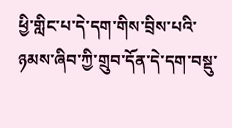ཕྱི་གླིང་པ་དེ་དག་གིས་བྲིས་པའི་ཉམས་ཞིབ་ཀྱི་གྲུབ་དོན་དེ་དག་བསྡུ་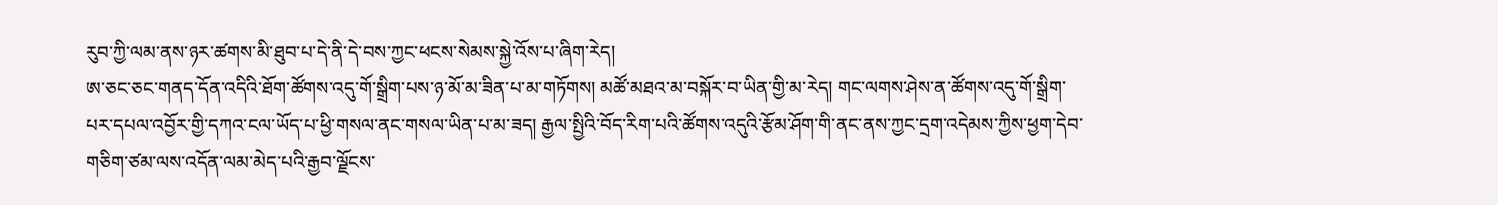རུབ་ཀྱི་ལམ་ནས་ཉར་ཚགས་མི་ཐུབ་པ་དེ་ནི་དེ་བས་ཀྱང་ཕངས་སེམས་སྐྱེ་འོས་པ་ཞིག་རེད།
ཨ་ཅང་ཅང་གནད་དོན་འདིའི་ཐོག་ཚོགས་འདུ་གོ་སྒྲིག་པས་ཉ་མོ་མ་ཟིན་པ་མ་གཏོགས། མཚོ་མཐའ་མ་བསྐོར་བ་ཡིན་གྱི་མ་རེད། གང་ལགས་ཤེས་ན་ཚོགས་འདུ་གོ་སྒྲིག་པར་དཔལ་འབྱོར་གྱི་དཀའ་ངལ་ཡོད་པ་ཕྱི་གསལ་ནང་གསལ་ཡིན་པ་མ་ཟད། རྒྱལ་སྤྱིའི་བོད་རིག་པའི་ཚོགས་འདུའི་རྩོམ་ཤོག་གི་ནང་ནས་ཀྱང་དྲག་འདེམས་ཀྱིས་ཕྱག་དེབ་གཅིག་ཙམ་ལས་འདོན་ལམ་མེད་པའི་རྒྱབ་ལྗོངས་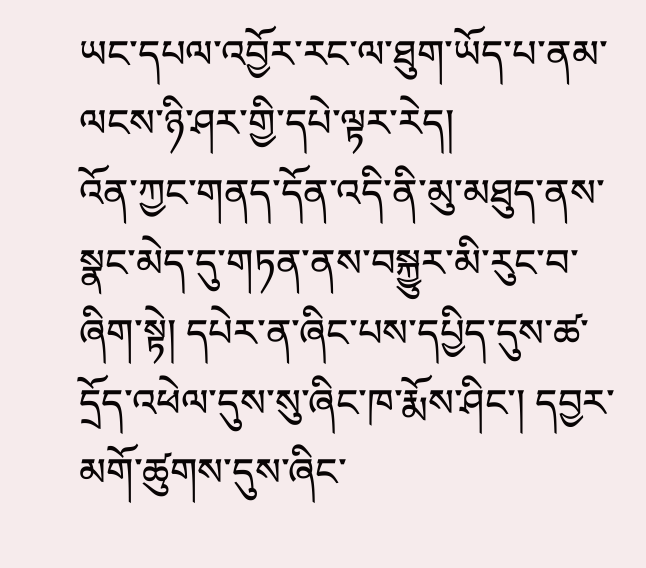ཡང་དཔལ་འབྱོར་རང་ལ་ཐུག་ཡོད་པ་ནམ་ལངས་ཉི་ཤར་གྱི་དཔེ་ལྟར་རེད།
འོན་ཀྱང་གནད་དོན་འདི་ནི་མུ་མཐུད་ནས་སྣང་མེད་དུ་གཏན་ནས་བསྐྱུར་མི་རུང་བ་ཞིག་སྟེ། དཔེར་ན་ཞིང་པས་དཔྱིད་དུས་ཚ་དྲོད་འཕེལ་དུས་སུ་ཞིང་ཁ་རྨོས་ཤིང་། དབྱར་མགོ་ཚུགས་དུས་ཞིང་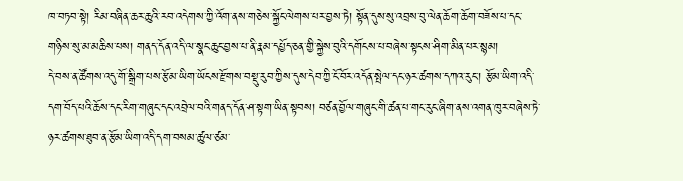ཁ་བཏབ་སྟེ། རིམ་བཞིན་ཆར་ཆུའི་རབ་འདེགས་ཀྱི་འོག་ནས་གཅེས་སྐྱོང་ལེགས་པར་བྱས་ཏེ། སྟོན་དུས་སུ་འབྲས་བུ་ལེན་ཆོག་ཆོག་བཟོས་པ་དང་གཉིས་སུ་མ་མཆིས་པས། གནད་དོན་འདི་ལ་སྣང་ཆུང་བྱས་པ་ནི་རྣམ་དཔྱོད་ཅན་གྱི་སྐྱེས་བུའི་དགོངས་པ་བཞེས་སྟངས་ཤིག་མིན་པར་སྙམ།
དེ་བས་ན་ཚོགས་འདུ་གོ་སྒྲིག་པས་རྩོམ་ཡིག་ཡོངས་རྫོགས་བསྡུ་རུབ་ཀྱིས་དུས་དེབ་ཀྱི་ངོ་བོར་འདོན་སྤེལ་དང་ཉར་ཚགས་དཀའ་རུང་། རྩོམ་ཡིག་འདི་དག་བོད་པའི་ཆོས་དང་རིག་གཞུང་དང་འབྲེལ་བའི་གནད་དོན་ཤ་སྟག་ཡིན་སྟབས། བཙན་བྱོལ་གཞུང་གི་ཚན་པ་གང་རུང་ཞིག་ནས་འགན་ཁུར་བཞེས་ཏེ་ཉར་ཚགས་ཐུབ་ན་རྩོམ་ཡིག་འདི་དག་བསམ་ཚུལ་ཙམ་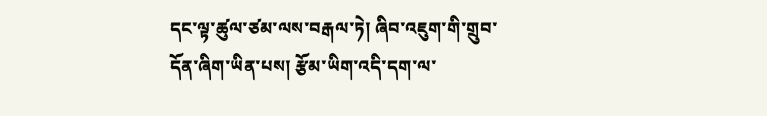དང་ལྟ་ཚུལ་ཙམ་ལས་བརྒལ་ཏེ། ཞིབ་འཇུག་གི་གྲུབ་དོན་ཞིག་ཡིན་པས། རྩོམ་ཡིག་འདི་དག་ལ་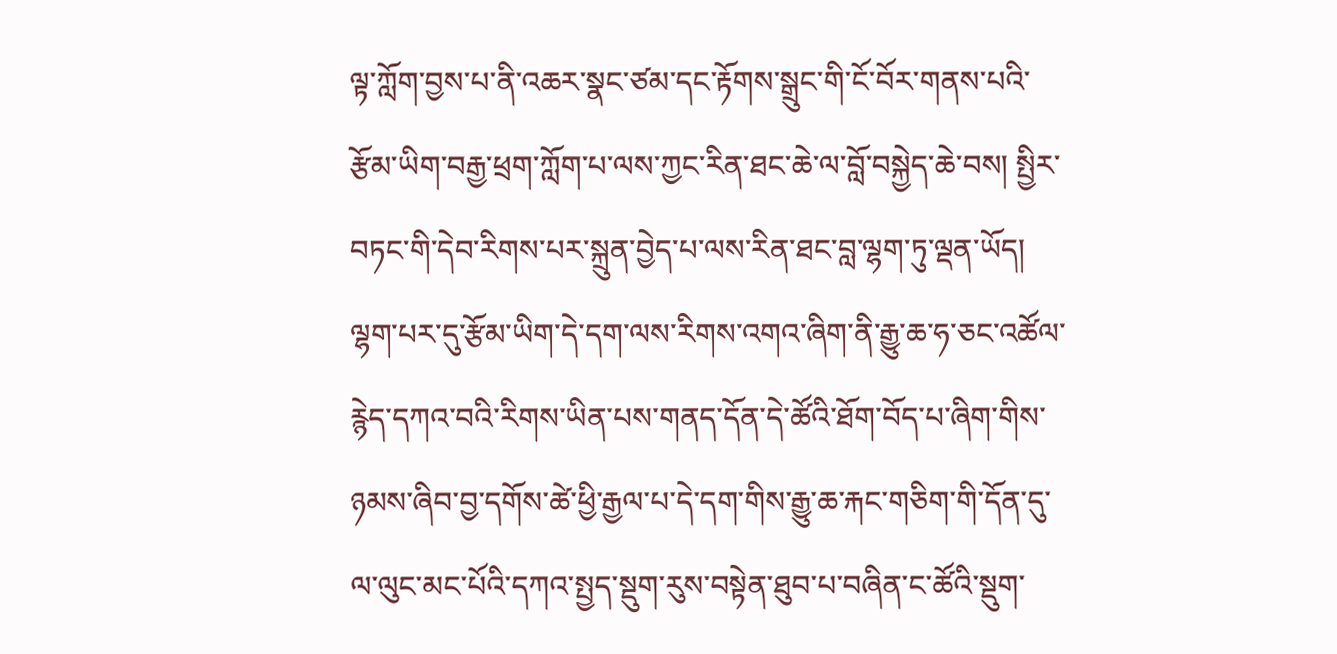ལྟ་ཀློག་བྱས་པ་ནི་འཆར་སྣང་ཙམ་དང་རྟོགས་སྒྲུང་གི་ངོ་བོར་གནས་པའི་རྩོམ་ཡིག་བརྒྱ་ཕྲག་ཀློག་པ་ལས་ཀྱང་རིན་ཐང་ཆེ་ལ་བློ་བསྐྱེད་ཆེ་བས། སྤྱིར་བཏང་གི་དེབ་རིགས་པར་སྐྲུན་བྱེད་པ་ལས་རིན་ཐང་བླ་ལྷག་ཏུ་ལྡན་ཡོད།
ལྷག་པར་དུ་རྩོམ་ཡིག་དེ་དག་ལས་རིགས་འགའ་ཞིག་ནི་རྒྱུ་ཆ་ཧ་ཅང་འཚོལ་རྙེད་དཀའ་བའི་རིགས་ཡིན་པས་གནད་དོན་དེ་ཚོའི་ཐོག་བོད་པ་ཞིག་གིས་ཉམས་ཞིབ་བྱ་དགོས་ཚེ་ཕྱི་རྒྱལ་པ་དེ་དག་གིས་རྒྱུ་ཆ་རྐང་གཅིག་གི་དོན་དུ་ལ་ལུང་མང་པོའི་དཀའ་སྤྱད་སྡུག་རུས་བསྟེན་ཐུབ་པ་བཞིན་ང་ཚོའི་སྡུག་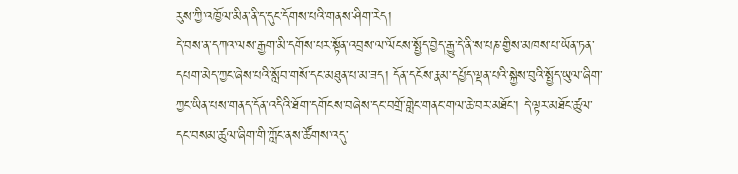རུས་ཀྱི་འཁྱོལ་མིན་ནི་ད་དུང་དོགས་པའི་གནས་ཤིག་རེད།
དེ་བས་ན་དཀའ་ལས་རྒྱག་མི་དགོས་པར་སྟོན་འབྲས་ལ་ལོངས་སྤྱོད་བྱེད་རྒྱུ་དེ་ནི་ས་པཎ་གྱིས་མཁས་པ་ཡོན་ཏན་དཔག་མེད་ཀྱང་ཞེས་པའི་སློབ་གསོ་དང་མཐུན་པ་མ་ཟད། དོན་དངོས་རྣམ་དཔྱོད་ལྡན་པའི་སྐྱེས་བུའི་སྤྱོད་ཡུལ་ཞིག་ཀྱང་ཡིན་པས་གནད་དོན་འདིའི་ཐོག་དགོངས་བཞེས་དང་བགྲོ་གླེང་གནང་གལ་ཆེ་བར་མཐོང་། དེ་ལྟར་མཐོང་ཚུལ་དང་བསམ་ཚུལ་ཞིག་གི་ཀློང་ནས་ཚོགས་འདུ་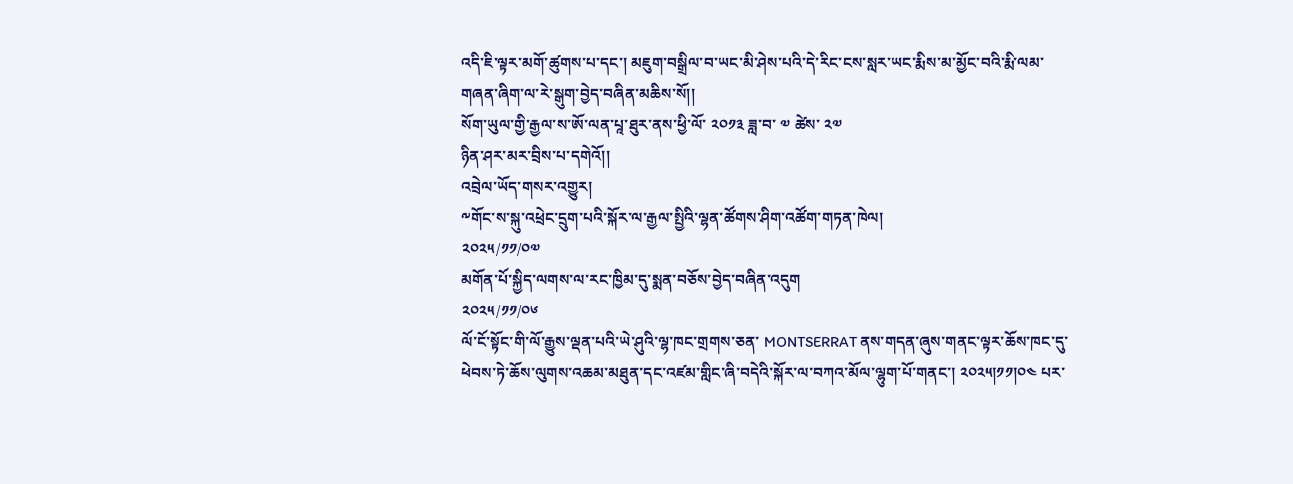འདི་ཇི་ལྟར་མགོ་ཚུགས་པ་དང་། མཇུག་བསྒྲིལ་བ་ཡང་མི་ཤེས་པའི་དེ་རིང་ངས་སླར་ཡང་རྨིས་མ་མྱོང་བའི་རྨི་ལམ་གཞན་ཞིག་ལ་རེ་སྒུག་བྱེད་བཞིན་མཆིས་སོ།།
སོག་ཡུལ་གྱི་རྒྱལ་ས་ཨོ་ལན་པཱ་ཐུར་ནས་ཕྱི་ལོ་ ༢༠༡༣ ཟླ་བ་ ༧ ཚེས་ ༢༧
ཉིན་ཤར་མར་བྲིས་པ་དགེའོ།།
འབྲེལ་ཡོད་གསར་འགྱུར།
༸གོང་ས་སྐུ་འཕྲེང་དྲུག་པའི་སྐོར་ལ་རྒྱལ་སྤྱིའི་ལྷན་ཚོགས་ཤིག་འཚོག་གཏན་ཁེལ།
༢༠༢༥/༡༡/༠༧
མགོན་པོ་སྐྱིད་ལགས་ལ་རང་ཁྱིམ་དུ་སྨན་བཅོས་བྱེད་བཞིན་འདུག
༢༠༢༥/༡༡/༠༦
ལོ་ངོ་སྟོང་གི་ལོ་རྒྱུས་ལྡན་པའི་ཡེ་ཤུའི་ལྷ་ཁང་གྲགས་ཅན་ MONTSERRAT ནས་གདན་ཞུས་གནང་ལྟར་ཆོས་ཁང་དུ་ཕེབས་ཏེ་ཆོས་ལུགས་འཆམ་མཐུན་དང་འཛམ་གླིང་ཞི་བདེའི་སྐོར་ལ་བཀའ་མོལ་ལྷུག་པོ་གནང་། ༢༠༢༥།༡༡།༠༤ པར་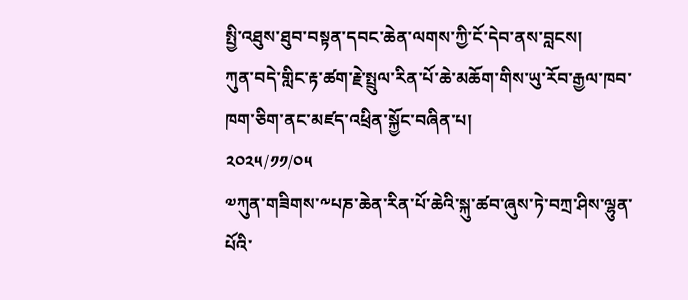སྤྱི་འཐུས་ཐུབ་བསྟན་དབང་ཆེན་ལགས་ཀྱི་ངོ་དེབ་ནས་བླངས།
ཀུན་བདེ་གླིང་རྟ་ཚག་རྗེ་སྤྲུལ་རིན་པོ་ཆེ་མཆོག་གིས་ཡུ་རོབ་རྒྱལ་ཁབ་ཁག་ཅིག་ནང་མཛད་འཕྲིན་སྐྱོང་བཞིན་པ།
༢༠༢༥/༡༡/༠༥
༧ཀུན་གཟིགས་༸པཎ་ཆེན་རིན་པོ་ཆེའི་སྐུ་ཚབ་ཞུས་ཏེ་བཀྲ་ཤིས་ལྷུན་པོའི་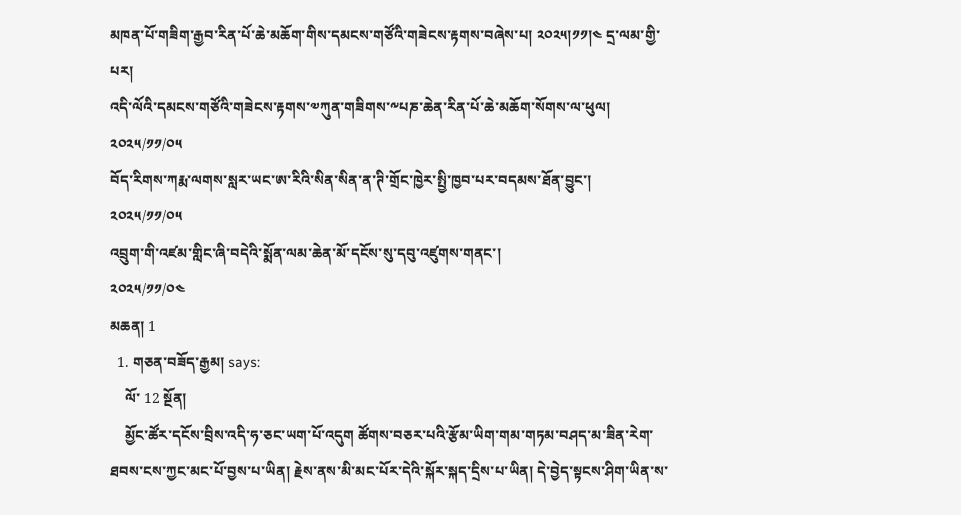མཁན་པོ་གཟིག་རྒྱབ་རིན་པོ་ཆེ་མཆོག་གིས་དམངས་གཙོའི་གཟེངས་རྟགས་བཞེས་པ། ༢༠༢༥།༡༡།༤ དྲ་ལམ་གྱི་པར།
འདི་ལོའི་དམངས་གཙོའི་གཟེངས་རྟགས་༧ཀུན་གཟིགས་༸པཎ་ཆེན་རིན་པོ་ཆེ་མཆོག་སོགས་ལ་ཕུལ།
༢༠༢༥/༡༡/༠༥
བོད་རིགས་ཀརྨ་ལགས་སླར་ཡང་ཨ་རིའི་སིན་སིན་ན་ཊི་གྲོང་ཁྱེར་སྤྱི་ཁྱབ་པར་བདམས་ཐོན་བྱུང་།
༢༠༢༥/༡༡/༠༥
འབྲུག་གི་འཛམ་གླིང་ཞི་བདེའི་སྨོན་ལམ་ཆེན་མོ་དངོས་སུ་དབུ་འཛུགས་གནང་།
༢༠༢༥/༡༡/༠༤
མཆན། 1
  1. གཅན་བཟོད་རྒྱམ། says:
    ལོ་ 12 སྔོན།
    མྱོང་ཚོར་དངོས་བྲིས་འདི་ཧ་ཅང་ཡག་པོ་འདུག ཚོགས་བཅར་པའི་རྩོམ་ཡིག་གམ་གཏམ་བཤད་མ་ཟིན་རེག་ཐབས་ངས་ཀྱང་མང་པོ་བྱས་པ་ཡིན། རྗེས་ནས་མི་མང་པོར་དེའི་སྐོར་སྐད་དྲིས་པ་ཡིན། དེ་བྱེད་སྟངས་ཤིག་ཡིན་ས་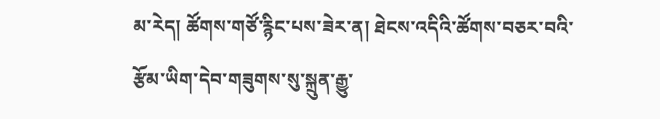མ་རེད། ཚོགས་གཙོ་རྙིང་པས་ཟེར་ན། ཐེངས་འདིའི་ཚོགས་བཅར་བའི་རྩོམ་ཡིག་དེབ་གཟུགས་སུ་སྐྲུན་རྒྱུ་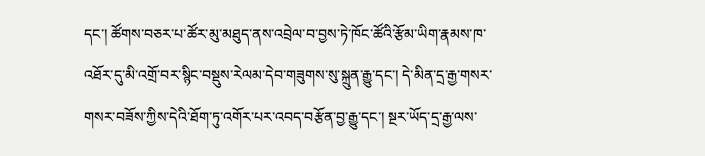དང་། ཚོགས་བཅར་པ་ཚོར་མུ་མཐུད་ནས་འབྲེལ་བ་བྱས་ཏེ་ཁོང་ཚོའི་རྩོམ་ཡིག་རྣམས་ཁ་འཐོར་དུ་མི་འགྲོ་བར་སྙིང་བསྡུས་རེལམ་དེབ་གཟུགས་སུ་སྐྲུན་རྒྱུ་དང་། དེ་མིན་དྲ་རྒྱ་གསར་གསར་བཟོས་ཀྱིས་དེའི་ཐོག་ཏུ་འགོར་པར་འབད་བརྩོན་བྱ་རྒྱུ་དང་། སྔར་ཡོད་དྲ་རྒྱ་ལས་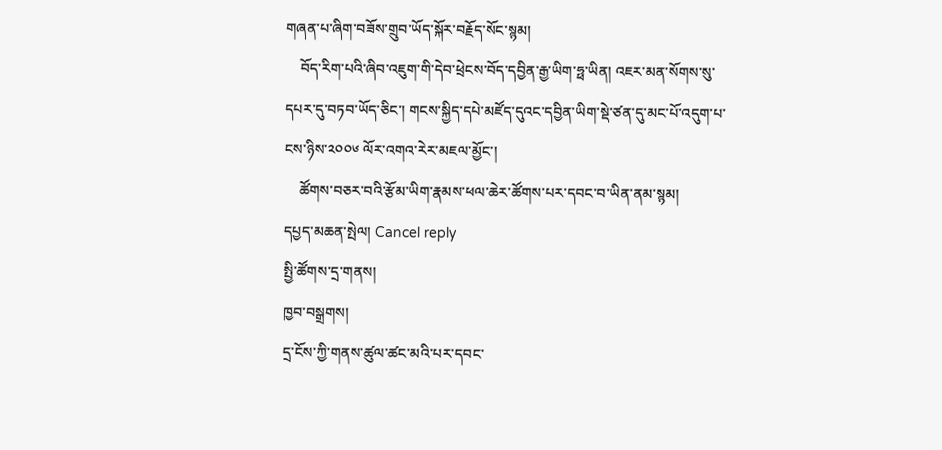གཞན་པ་ཞིག་བཟོས་གྲུབ་ཡོད་སྐོར་བརྗོད་སོང་སྙམ།
    བོད་རིག་པའི་ཞིབ་འཇུག་གི་དེབ་ཕྲེངས་བོད་དབྱིན་རྒྱ་ཡིག་ཧྥ་ཡིན། འཇར་མན་སོགས་སུ་དཔར་དུ་བཏབ་ཡོད་ཅིང་། གངས་སྐྱིད་དཔེ་མཛོད་དུའང་དབྱིན་ཡིག་སྡེ་ཙན་དུ་མང་པོ་འདུག་པ་ངས་ཉིས་༢༠༠༦ ལོར་འགའ་རེར་མཇལ་མྱོང་།
    ཚོགས་བཅར་བའི་རྩོམ་ཡིག་རྣམས་ཕལ་ཆེར་ཚོགས་པར་དབང་བ་ཡིན་ནམ་སྙམ།
དཔྱད་མཆན་སྤེལ། Cancel reply
སྤྱི་ཚོགས་དྲ་གནས།
ཁྱབ་བསྒྲགས།
དྲ་ངོས་ཀྱི་གནས་ཚུལ་ཚང་མའི་པར་དབང་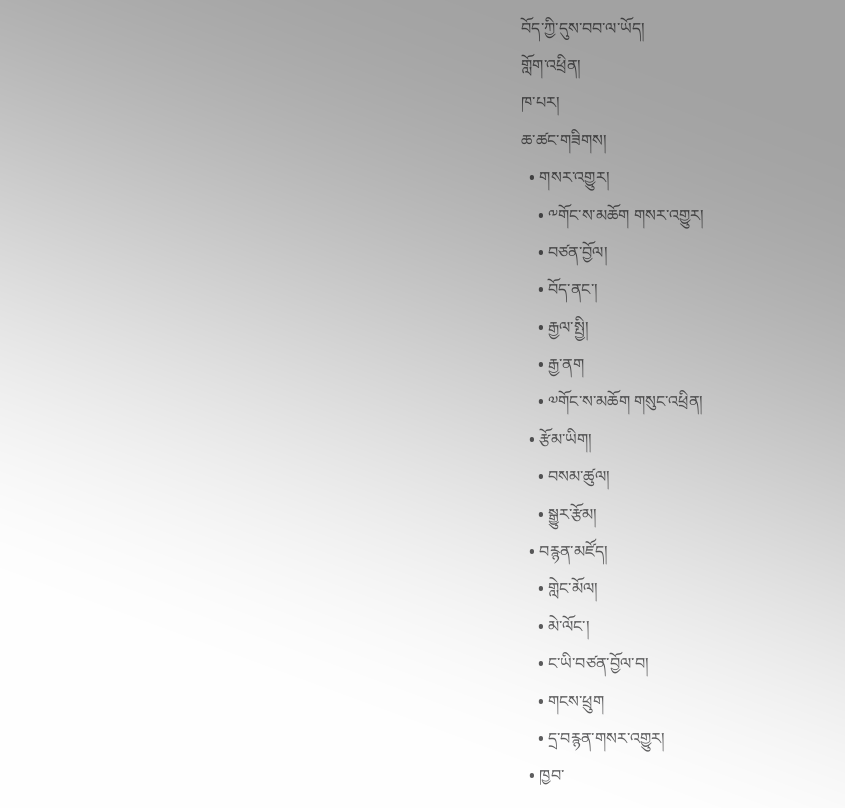བོད་ཀྱི་དུས་བབ་ལ་ཡོད།
གློག་འཕྲིན།
ཁ་པར།
ཆ་ཚང་གཟིགས།
  • གསར་འགྱུར།
    • ༸གོང་ས་མཆོག གསར་འགྱུར།
    • བཙན་བྱོལ།
    • བོད་ནང་།
    • རྒྱལ་སྤྱི།
    • རྒྱ་ནག
    • ༧གོང་ས་མཆོག གསུང་འཕྲིན།
  • རྩོམ་ཡིག།
    • བསམ་ཚུལ།
    • སྒྱུར་རྩོམ།
  • བརྙན་མཛོད།
    • གླེང་མོལ།
    • མེ་ལོང་།
    • ང་ཡི་བཙན་བྱོལ་བ།
    • གངས་ཕྲུག
    • དྲ་བརྙན་གསར་འགྱུར།
  • ཁྱབ་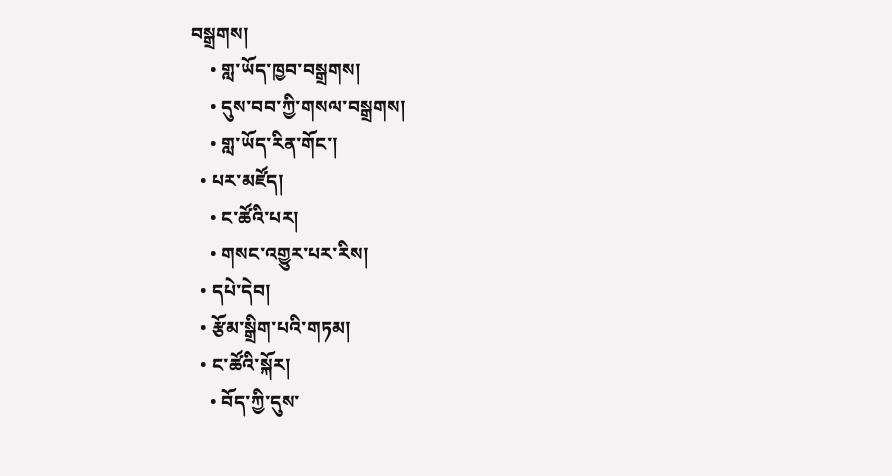བསྒྲགས།
    • གླ་ཡོད་ཁྱབ་བསྒྲགས།
    • དུས་བབ་ཀྱི་གསལ་བསྒྲགས།
    • གླ་ཡོད་རིན་གོང་།
  • པར་མཛོད།
    • ང་ཚོའི་པར།
    • གསང་འགྱུར་པར་རིས།
  • དཔེ་དེབ།
  • རྩོམ་སྒྲིག་པའི་གཏམ།
  • ང་ཚོའི་སྐོར།
    • བོད་ཀྱི་དུས་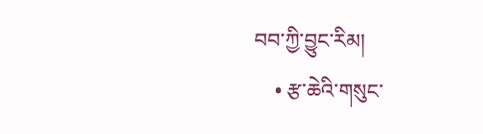བབ་ཀྱི་བྱུང་རིམ།
    • རྩ་ཆེའི་གསུང་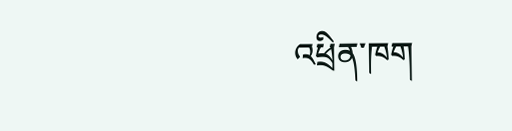འཕྲིན་ཁག